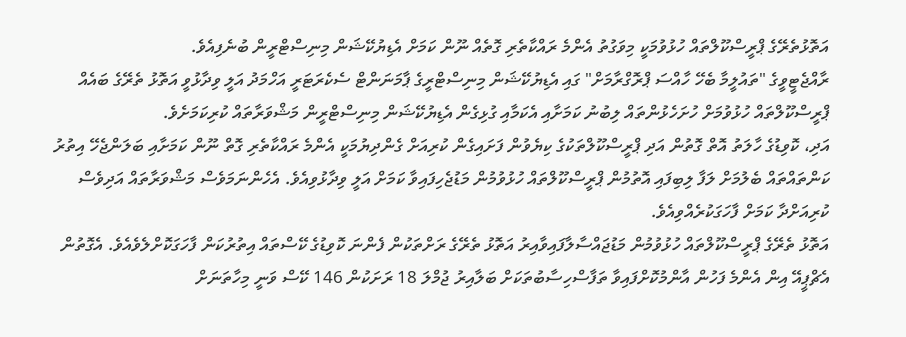އަތޮޅުތެރޭގެ ޕްރީސްކޫލްތައް ހުޅުވުމަކީ މިވަގުތު އެންމެ ރައްކާތެރި ގޮތެއް ނޫން ކަމަށް އެޑިޔުކޭޝަން މިނިސްޓްރީން ބުނެފިއެވެ.
ރާއްޖެޓީވީގެ "ތައުލީމާ ބެހޭ ހާއްސަ ޕްރޮގްރާމަށް" ގައި އެޑިޔުކޭޝަން މިނިސްޓްރީގެ ޕާމަނަންޓް ސެކެރަޓަރީ އަހްމަދު އަލީ ވިދާޅުވީ އަތޮޅު ތެރޭގެ ބައެއް ޕްރީސްކޫލްތައް ހުޅުވުމަށް ހުށަހެޅުންތައް ލިބުނު ކަމަށާއި އެކަމާއި ގުޅިގެން އެޑިޔުކޭޝަން މިނިސްޓްރީން މަޝްވަރާތައް ކުރިކަމަށެވެ.
އަދި، ކޮވިޑުގެ ހާލަތު އޮތް ގޮތުން އަދި ޕްރީސްކޫލްތަކުގެ ކިޔެވުން ފަށައިގެން ކުރިއަށް ގެންދިޔުމަކީ އެންމެ ރައްކާތެރި ގޮތް ނޫން ކަމަށާއި ބަލަންޖެހޭ އިތުރު ކަންތައްތައް ބެލުމަށް ލަފާ ލިބިފައި އޮތުމުން ޕްރީސްކޫލްތައް ހުޅުވުމުން މަޑުޖެހިފައިވާ ކަމަށް އަލީ ވިދާޅުވިއެވެ. އެހެންނަމަވެސް މަޝްވަރާތައް އަދިވެސް ކުރިއަށްދާ ކަމަށް ފާހަގަކުރެއްވިއެވެ.
އަތޮޅު ތެރޭގެ ޕްރީސްކޫލްތައް ހުޅުވުމުން މަޑުޖައްސާލާފައިވާއިރު އަތޮޅު ތެރޭގެ ރަށްތަކުން ފެންނަ ކޮވިޑުގެ ކޭސްތައް އިތުރުކަން ފާހަގަކޮށްލެވެއެވެ. އެގޮތުން އެޗްޕީއޭ އިން އެންމެ ފަހުން އާންމުކޮށްފައިވާ ތަފާސްހިސާބުތަކަށް ބަލާއިރު ޖުމްލަ 18 ރަށަކުން 146 ކޭސް ވަނީ މިހާތަނަށް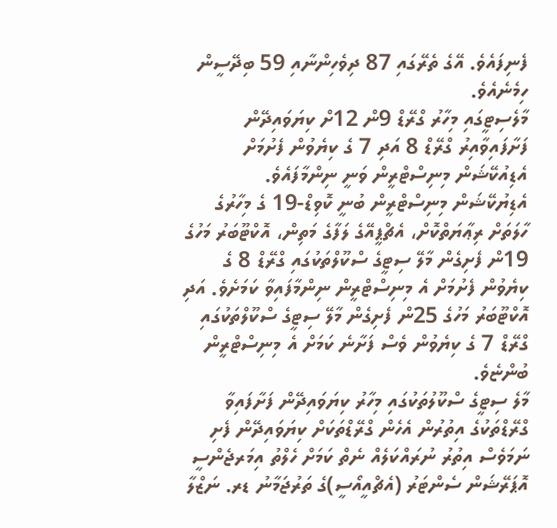ފެނިފައެވެ. އޭގެ ތެރޭގައި 87 ދިވެހިންނާއި 59 ބިދޭސީން ހިމެނެއެވެ.
މާލެސިޓީގައި މިހާރު ގްރޭޑް 9ން 12ށް ކިޔަވައިދޭން ފަށާފައިވާއިރު ގްރޭޑް 8 އަދި 7 ގެ ކިޔެވުން ފެށުމަށް އެޑިއުކޭޝަން މިނިސްޓްރީން ވަނީ ނިންމާފައެވެ.
އެޑިޔުކޭޝަން މިނިސްޓްރީން ބުނީ ކޮވިޑް-19 ގެ މިހާރުގެ ހާލަތަށް ރިޢާޔަތްކޮށް، އެޗްޕީއޭގެ ލަފާގެ މަތިން، އޮކްޓޫބަރު މަހުގެ 19ން ފެށިގެން މާލޭ ސިޓީގެ ސްކޫލްތަކުގައި ގްރޭޑް 8 ގެ ކިޔެވުން ފެށުމަށް އެ މިނިސްޓްރީން ނިންމާފައިވާ ކަމަށެވެ. އަދި އޮކްޓޫބަރު މަހުގެ 25ން ފެށިގެން މާލޭ ސިޓީގެ ސްކޫލްތަކުގައި ގްރޭޑް 7 ގެ ކިޔެވުން ވެސް ފަށާނެ ކަމަށް އެ މިނިސްޓްރީން ބުންޏެވެ.
މާލެ ސިޓީގެ ސްކޫލުތަކުގައި މިހާރު ކިޔަވައިދޭން ފަށާފައިވާ ގްރޭޑްތަކުގެ އިތުރުން އެހެން ގްރޭޑްތަކަށް ކިޔަވައިދޭން ފެށި ނަމަވެސް އިތުރު ނުރައްކަލެއް ނެތް ކަމަށް ހެލްތު އިމަރޖެންސީ އޮޕަރޭޝަން ސެންޓަރު (އެޗްއީއޯސީ)ގެ ތަރުޖަމާނު ޑރ. ނަޒްލާ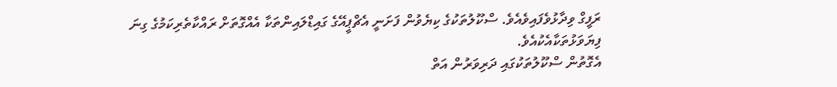ރަފީގް ވިދާޅުވެފައިވެއެވެ. ސްކޫލުތަކުގެ ކިޔެވުން ފަށަނީ އެޗްޕީއޭގެ ގައިޑްލައިންތަކާ އެއްގޮތަށް ރައްކާތެރިކަމުގެ ގިނަ ފިޔަވަޅުތަކާއެކުއެވެ.
އެގޮތުން ސްކޫލުތަކުގައި ދަރިވަރުން އަތް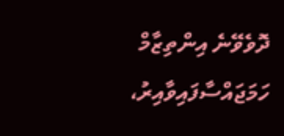ދޮވެވޭނެ އިންތިޒާމް ހަމަޖައްސާފައިވާއިރު،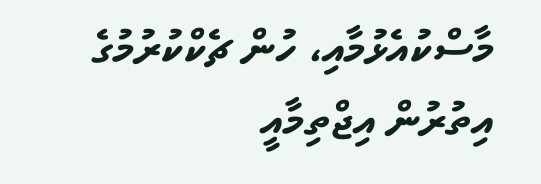މާސްކުއެޅުމާއި، ހުން ޗެކްކުރުމުގެ އިތުރުން އިޖްތިމާއީ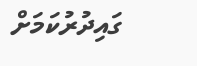ގައިދުރުކަމަށް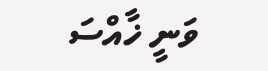ވަނީ ޚާއްސަ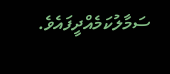ސަމާލުކަމެއްދީފައެވެ.